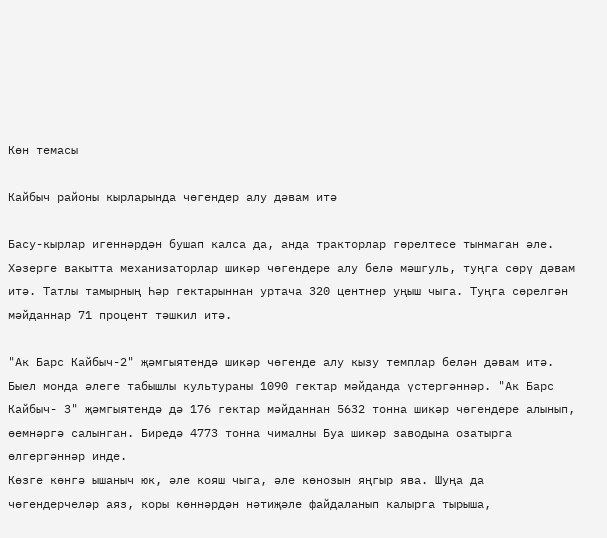Көн темасы

Кайбыч районы кырларында чөгендер алу дәвам итә

Басу-кырлар игеннәрдән бушап калса да, анда тракторлар гөрелтесе тынмаган әле. Хәзерге вакытта механизаторлар шикәр чөгендере алу белә мәшгуль, туңга сөрү дәвам итә. Татлы тамырның Һәр гектарыннан уртача 320 центнер уңыш чыга. Туңга сөрелгән мәйданнар 71 процент тәшкил итә.

"Ак Барс Кайбыч-2" җәмгыятендә шикәр чөгенде алу кызу темплар белән дәвам итә. Быел монда әлеге табышлы культураны 1090 гектар мәйданда үстергәннәр. "Ак Барс Кайбыч- 3" җәмгыятендә дә 176 гектар мәйданнан 5632 тонна шикәр чөгендере алынып, өемнәргә салынган. Биредә 4773 тонна чималны Буа шикәр заводына озатырга өлгергәннәр инде.
Көзге көнгә ышаныч юк, әле кояш чыга, әле көнозын яңгыр ява. Шуңа да чөгендерчеләр аяз, коры көннәрдән нәтиҗәле файдаланып калырга тырыша,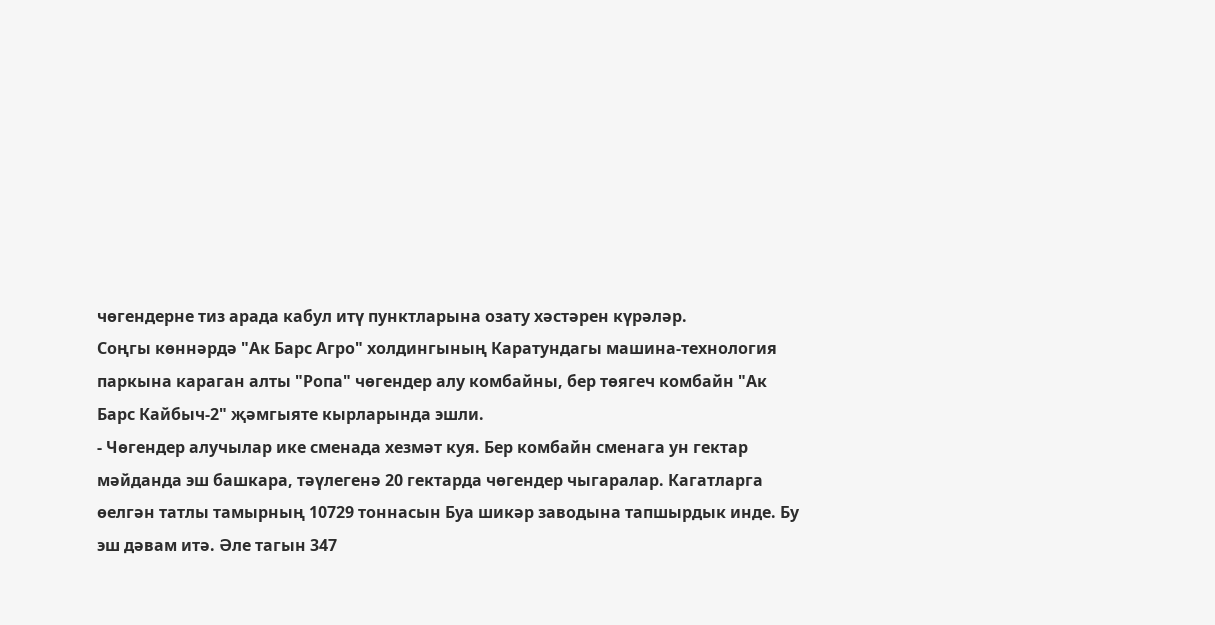чөгендерне тиз арада кабул итү пунктларына озату хәстәрен күрәләр.
Соңгы көннәрдә "Ак Барс Агро" холдингының Каратундагы машина-технология паркына караган алты "Ропа" чөгендер алу комбайны, бер төягеч комбайн "Ак Барс Кайбыч-2" җәмгыяте кырларында эшли.
- Чөгендер алучылар ике сменада хезмәт куя. Бер комбайн сменага ун гектар мәйданда эш башкара, тәүлегенә 20 гектарда чөгендер чыгаралар. Кагатларга өелгән татлы тамырның 10729 тоннасын Буа шикәр заводына тапшырдык инде. Бу эш дәвам итә. Әле тагын 347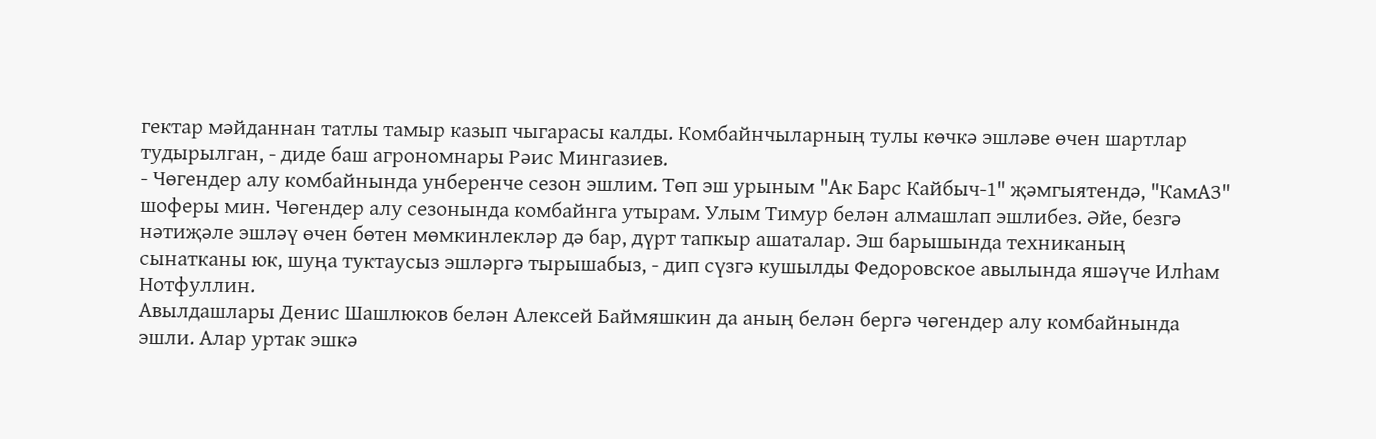гектар мәйданнан татлы тамыр казып чыгарасы калды. Комбайнчыларның тулы көчкә эшләве өчен шартлар тудырылган, - диде баш агрономнары Рәис Мингазиев.
- Чөгендер алу комбайнында унберенче сезон эшлим. Төп эш урыным "Ак Барс Кайбыч-1" җәмгыятендә, "КамАЗ" шоферы мин. Чөгендер алу сезонында комбайнга утырам. Улым Тимур белән алмашлап эшлибез. Әйе, безгә нәтиҗәле эшләү өчен бөтен мөмкинлекләр дә бар, дүрт тапкыр ашаталар. Эш барышында техниканың сынатканы юк, шуңа туктаусыз эшләргә тырышабыз, - дип сүзгә кушылды Федоровское авылында яшәүче Илһам Нотфуллин.
Авылдашлары Денис Шашлюков белән Алексей Баймяшкин да аның белән бергә чөгендер алу комбайнында эшли. Алар уртак эшкә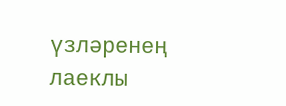үзләренең лаеклы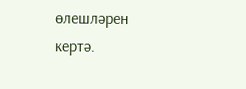өлешләрен кертә.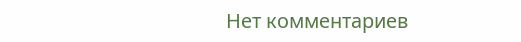Нет комментариев